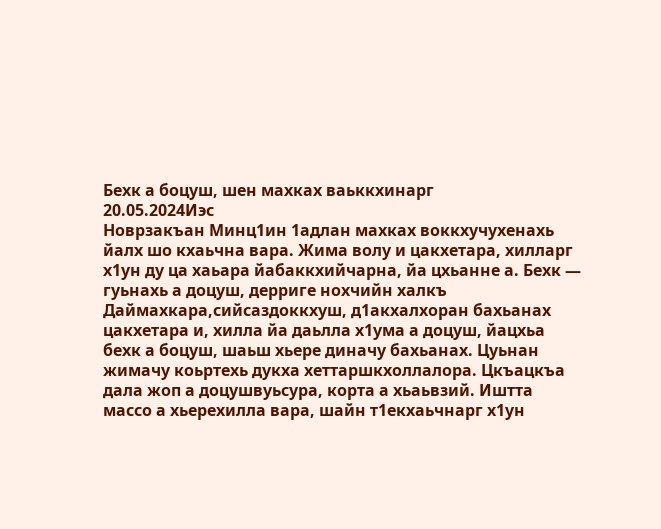Бехк а боцуш, шен махках ваьккхинарг
20.05.2024Иэс
Новрзакъан Минц1ин 1адлан махках воккхучухенахь йалх шо кхаьчна вара. Жима волу и цакхетара, хилларг х1ун ду ца хаьара йабаккхийчарна, йа цхьанне а. Бехк — гуьнахь а доцуш, дерриге нохчийн халкъ Даймахкара,сийсаздоккхуш, д1акхалхоран бахьанах цакхетара и, хилла йа даьлла х1ума а доцуш, йацхьа бехк а боцуш, шаьш хьере диначу бахьанах. Цуьнан жимачу коьртехь дукха хеттаршкхоллалора. Цкъацкъа дала жоп а доцушвуьсура, корта а хьаьвзий. Иштта массо а хьерехилла вара, шайн т1екхаьчнарг х1ун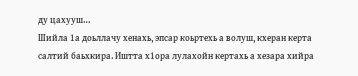ду цахууш…
Шийла 1а доьллачу хенахь, эпсар коьртехь а волуш, кхеран керта салтий баьхкира. Иштта х1ора лулахойн кертахь а хезара хийра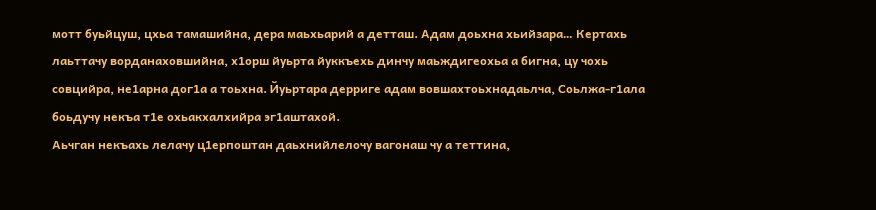мотт буьйцуш, цхьа тамашийна, дера маьхьарий а детташ. Адам доьхна хьийзара… Кертахь лаьттачу ворданаховшийна, х1орш йуьрта йуккъехь динчу маьждигеохьа а бигна, цу чохь совцийра, не1арна дог1а а тоьхна. Йуьртара дерриге адам вовшахтоьхнадаьлча, Соьлжа-г1ала боьдучу некъа т1е охьакхалхийра эг1аштахой.
Аьчган некъахь лелачу ц1ерпоштан даьхнийлелочу вагонаш чу а теттина,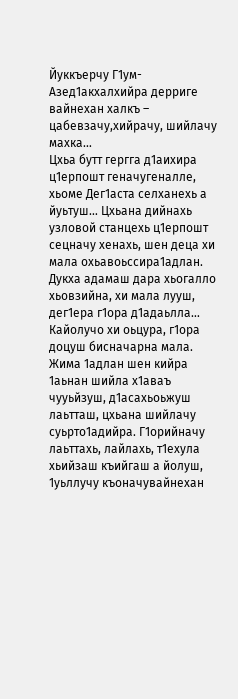Йуккъерчу Г1ум-Азед1акхалхийра дерриге вайнехан халкъ – цабевзачу,хийрачу, шийлачу махка…
Цхьа бутт гергга д1аихира ц1ерпошт геначугеналле, хьоме Дег1аста селханехь а йуьтуш… Цхьана дийнахь узловой станцехь ц1ерпошт сецначу хенахь, шен деца хи мала охьавоьссира1адлан. Дукха адамаш дара хьогалло хьовзийна, хи мала лууш, дег1ера г1ора д1адаьлла… Кайолучо хи оьцура, г1ора доцуш бисначарна мала. Жима 1адлан шен кийра 1аьнан шийла х1аваъ чууьйзуш, д1асахьоьжуш лаьтташ, цхьана шийлачу суьрто1адийра. Г1орийначу лаьттахь, лайлахь, т1ехула хьийзаш къийгаш а йолуш, 1уьллучу къоначувайнехан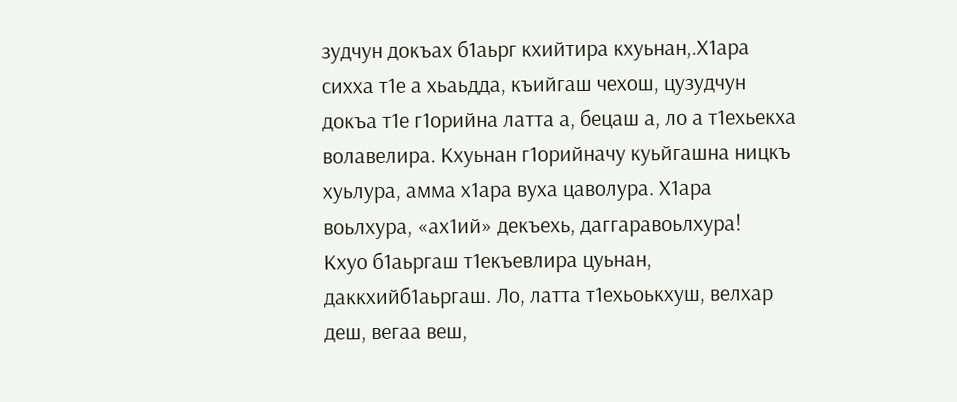зудчун докъах б1аьрг кхийтира кхуьнан,.Х1ара сихха т1е а хьаьдда, къийгаш чехош, цузудчун докъа т1е г1орийна латта а, бецаш а, ло а т1ехьекха волавелира. Кхуьнан г1орийначу куьйгашна ницкъ хуьлура, амма х1ара вуха цаволура. Х1ара воьлхура, «ах1ий» декъехь, даггаравоьлхура!
Кхуо б1аьргаш т1екъевлира цуьнан, даккхийб1аьргаш. Ло, латта т1ехьоькхуш, велхар деш, вегаа веш,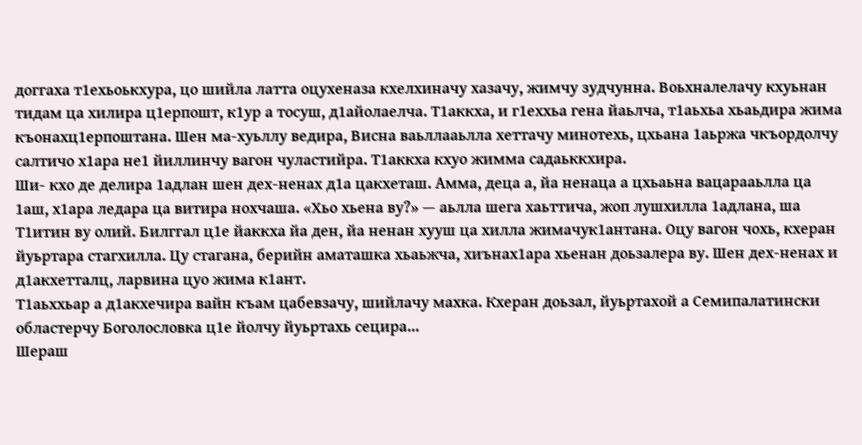доггаха т1ехьоькхура, цо шийла латта оцухеназа кхелхиначу хазачу, жимчу зудчунна. Воьхналелачу кхуьнан тидам ца хилира ц1ерпошт, к1ур а тосуш, д1айолаелча. Т1аккха, и г1еххьа гена йаьлча, т1аьхьа хьаьдира жима къонахц1ерпоштана. Шен ма-хуьллу ведира, Висна ваьллааьлла хеттачу минотехь, цхьана 1аьржа чкъордолчу салтичо х1ара не1 йиллинчу вагон чуластийра. Т1аккха кхуо жимма садаьккхира.
Ши- кхо де делира 1адлан шен дех-ненах д1а цакхеташ. Амма, деца а, йа ненаца а цхьаьна вацарааьлла ца 1аш, х1ара ледара ца витира нохчаша. «Хьо хьена ву?» — аьлла шега хаьттича, жоп лушхилла 1адлана, ша Т1итин ву олий. Билггал ц1е йаккха йа ден, йа ненан хууш ца хилла жимачук1антана. Оцу вагон чохь, кхеран йуьртара стагхилла. Цу стагана, берийн аматашка хьаьжча, хиънах1ара хьенан доьзалера ву. Шен дех-ненах и д1акхетталц, ларвина цуо жима к1ант.
Т1аьххьар а д1акхечира вайн къам цабевзачу, шийлачу махка. Кхеран доьзал, йуьртахой а Семипалатински областерчу Боголословка ц1е йолчу йуьртахь сецира...
Шераш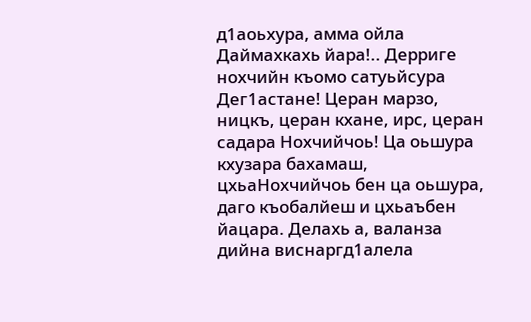д1аоьхура, амма ойла Даймахкахь йара!.. Дерриге нохчийн къомо сатуьйсура Дег1астане! Церан марзо, ницкъ, церан кхане, ирс, церан садара Нохчийчоь! Ца оьшура кхузара бахамаш, цхьаНохчийчоь бен ца оьшура, даго къобалйеш и цхьаъбен йацара. Делахь а, валанза дийна виснаргд1алела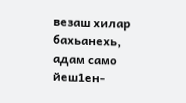везаш хилар бахьанехь, адам само йеш1ен-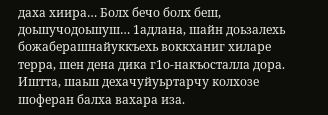даха хиира… Болх бечо болх беш, доьшучодоьшуш… 1адлана, шайн доьзалехь божаберашнайуккъехь воккханиг хиларе терра, шен дена дика г1о-накъосталла дора. Иштта, шаьш дехачуйуьртарчу колхозе шоферан балха вахара иза.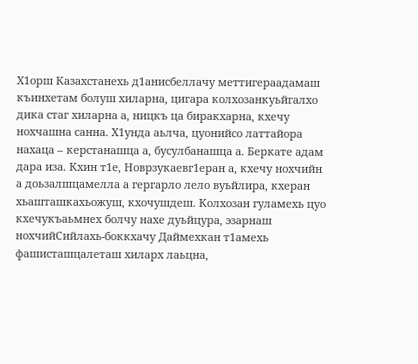Х1орш Казахстанехь д1анисбеллачу меттигераадамаш къинхетам болуш хиларна, цигара колхозанкуьйгалхо дика стаг хиларна а, ницкъ ца биракхарна, кхечу нохчашна санна. Х1унда аьлча, цуонийсо латтайора нахаца – керстанашца а, бусулбанашца а. Беркате адам дара иза. Кхин т1е, Новрзукаевг1еран а, кхечу нохчийн а доьзалшцамелла а гергарло лело вуьйлира, кхеран хьашташкахьожуш, кхочушдеш. Колхозан гуламехь цуо кхечукъаьмнех болчу нахе дуьйцура, эзарнаш нохчийСийлахь-боккхачу Даймехкан т1амехь фашисташцалеташ хиларх лаьцна,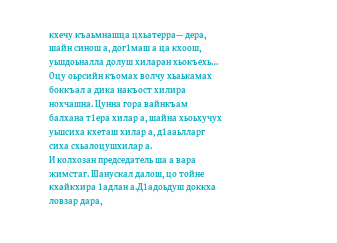кхечу къаьмнашца цхьатерра— дера, шайн синош а, дог1маш а ца кхоош, уьшдоьналла долуш хиларан хьокъехь…
Оцу оьрсийн къомах волчу хьаькамах боккъал а дика накъост хилира нохчашна. Цунна гора вайнкъам балхана т1ера хилар а, шайна хьоьхучух уьшсиха кхеташ хилар а, д1ааьлларг сиха схьалоцушхилар а.
И колхозан председатель ша а вара жимстаг. Шанускал далош, цо тойне кхайкхира 1адлан а.Д1адоьдуш доккха ловзар дара,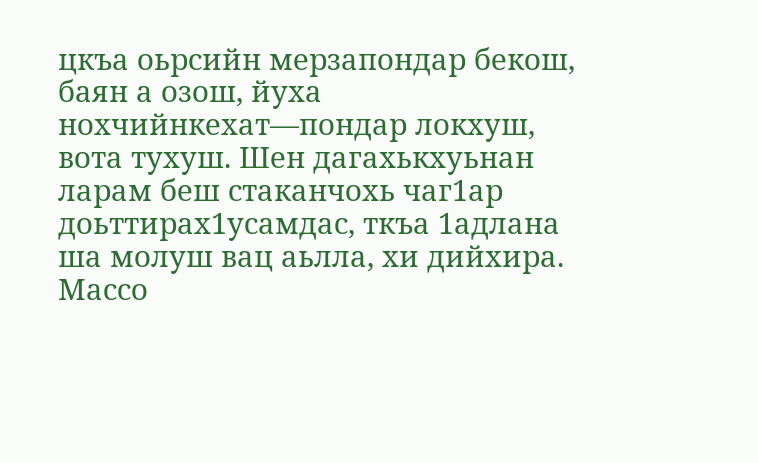цкъа оьрсийн мерзапондар бекош, баян а озош, йуха нохчийнкехат—пондар локхуш, вота тухуш. Шен дагахькхуьнан ларам беш стаканчохь чаг1ар доьттирах1усамдас, ткъа 1адлана ша молуш вац аьлла, хи дийхира. Массо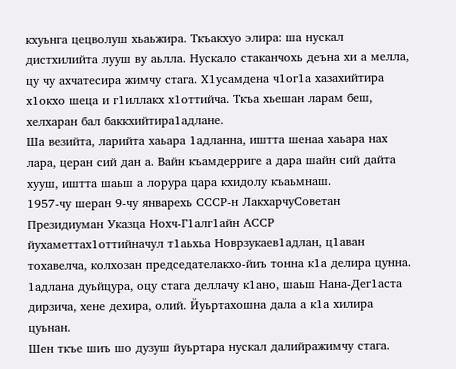кхуьнга цецволуш хьаьжира. Ткъакхуо элира: ша нускал дистхилийта лууш ву аьлла. Нускало стаканчохь деъна хи а мелла, цу чу ахчатесира жимчу стага. Х1усамдена ч1ог1а хазахийтира х1окхо шеца и г1иллакх х1оттийча. Ткъа хьешан ларам беш, хелхаран бал баккхийтира1адлане.
Ша везийта, ларийта хаьара 1адланна, иштта шенаа хаьара нах лара, церан сий дан а. Вайн къамдерриге а дара шайн сий дайта хууш, иштта шаьш а лорура цара кхидолу къаьмнаш.
1957-чу шеран 9-чу январехь СССР-н ЛакхарчуСоветан Президиуман Указца Нохч-Г1алг1айн АССР йухаметтах1оттийначул т1аьхьа Новрзукаев1адлан, ц1аван тохавелча, колхозан председателакхо-йиъ тонна к1а делира цунна. 1адлана дуьйцура, оцу стага деллачу к1ано, шаьш Нана-Дег1аста дирзича, хене дехира, олий. Йуьртахошна дала а к1а хилира цуьнан.
Шен ткъе шиъ шо дузуш йуьртара нускал далийражимчу стага.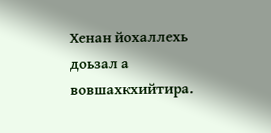Хенан йохаллехь доьзал а вовшахкхийтира.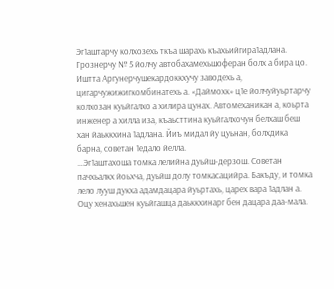Эг1аштарчу колхозехь ткъа шарахь къахьийгира1адлана. Грознерчу № 5 йолчу автобахамехьшоферан болх а бира цо. Иштта Аргунерчушекардоккхучу заводехь а, цигарчужижигкомбинатехь а. «Даймохк» ц1е йолчуйуьртарчу колхозан куьйгалхо а хилира цунах. Автомеханикан а, коьрта инженер а хилла иза, къаьсттина куьйгалхочун белхаш беш хан йаьккхина 1адлана. Йиъ мидал йу цуьнан, болхдика барна, советан 1едало йелла.
…Эг1аштахоша томка лелийна дуьйш-дерзош. Советан пачхьалкх йоьхча, дуьйш долу томкасацийра. Бакъду, и томка лело лууш дукха адамдацара йуьртахь, царех вара 1адлан а. Оцу хенахьшен куьйгашца даьккхинарг бен дацара даа-мала.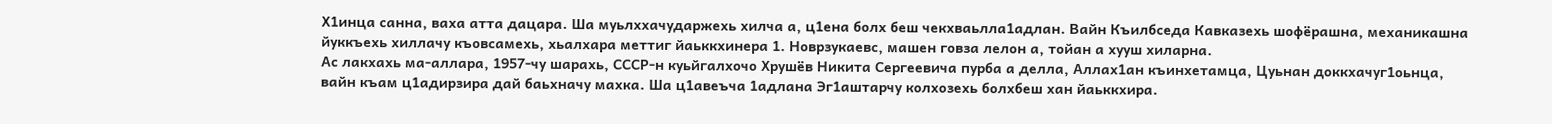Х1инца санна, ваха атта дацара. Ша муьлххачударжехь хилча а, ц1ена болх беш чекхваьлла1адлан. Вайн Къилбседа Кавказехь шофёрашна, механикашна йуккъехь хиллачу къовсамехь, хьалхара меттиг йаьккхинера 1. Новрзукаевс, машен говза лелон а, тойан а хууш хиларна.
Ас лакхахь ма-аллара, 1957-чу шарахь, СССР-н куьйгалхочо Хрушёв Никита Сергеевича пурба а делла, Аллах1ан къинхетамца, Цуьнан доккхачуг1оьнца, вайн къам ц1адирзира дай баьхначу махка. Ша ц1авеъча 1адлана Эг1аштарчу колхозехь болхбеш хан йаьккхира.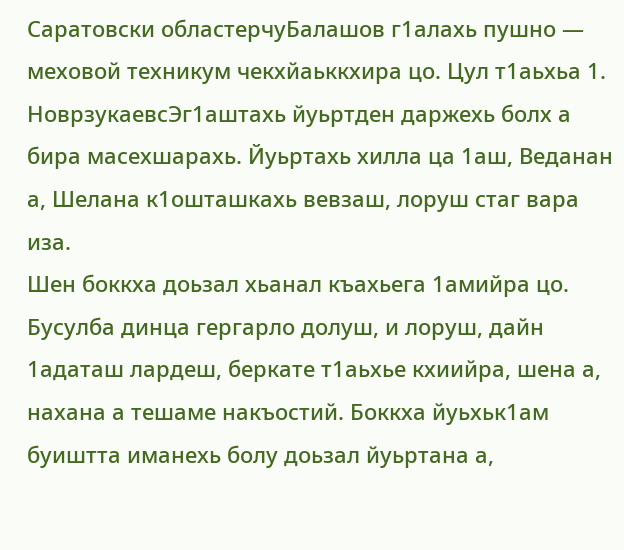Саратовски областерчуБалашов г1алахь пушно — меховой техникум чекхйаьккхира цо. Цул т1аьхьа 1. НоврзукаевсЭг1аштахь йуьртден даржехь болх а бира масехшарахь. Йуьртахь хилла ца 1аш, Веданан а, Шелана к1ошташкахь вевзаш, лоруш стаг вара иза.
Шен боккха доьзал хьанал къахьега 1амийра цо. Бусулба динца гергарло долуш, и лоруш, дайн 1адаташ лардеш, беркате т1аьхье кхиийра, шена а, нахана а тешаме накъостий. Боккха йуьхьк1ам буиштта иманехь болу доьзал йуьртана а,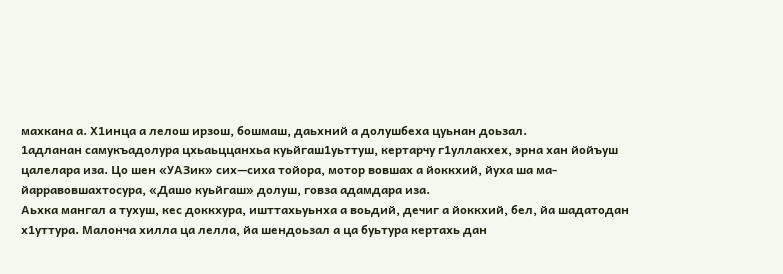махкана а. Х1инца а лелош ирзош, бошмаш, даьхний а долушбеха цуьнан доьзал.
1адланан самукъадолура цхьаьццанхьа куьйгаш1уьттуш, кертарчу г1уллакхех, эрна хан йойъуш цалелара иза. Цо шен «УАЗик» сих—сиха тойора, мотор вовшах а йоккхий, йуха ша ма-йарравовшахтосура, «Дашо куьйгаш» долуш, говза адамдара иза.
Аьхка мангал а тухуш, кес доккхура, ишттахьуьнха а воьдий, дечиг а йоккхий, бел, йа шадатодан х1уттура. Малонча хилла ца лелла, йа шендоьзал а ца буьтура кертахь дан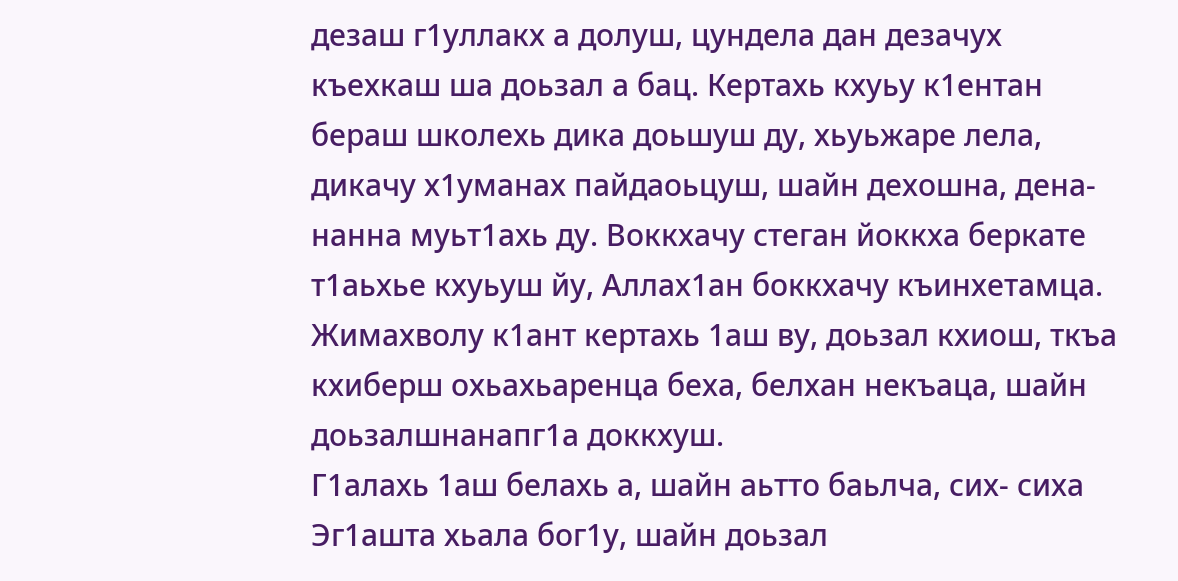дезаш г1уллакх а долуш, цундела дан дезачух къехкаш ша доьзал а бац. Кертахь кхуьу к1ентан бераш школехь дика доьшуш ду, хьуьжаре лела, дикачу х1уманах пайдаоьцуш, шайн дехошна, дена-нанна муьт1ахь ду. Воккхачу стеган йоккха беркате т1аьхье кхуьуш йу, Аллах1ан боккхачу къинхетамца. Жимахволу к1ант кертахь 1аш ву, доьзал кхиош, ткъа кхиберш охьахьаренца беха, белхан некъаца, шайн доьзалшнанапг1а доккхуш.
Г1алахь 1аш белахь а, шайн аьтто баьлча, сих- сиха Эг1ашта хьала бог1у, шайн доьзал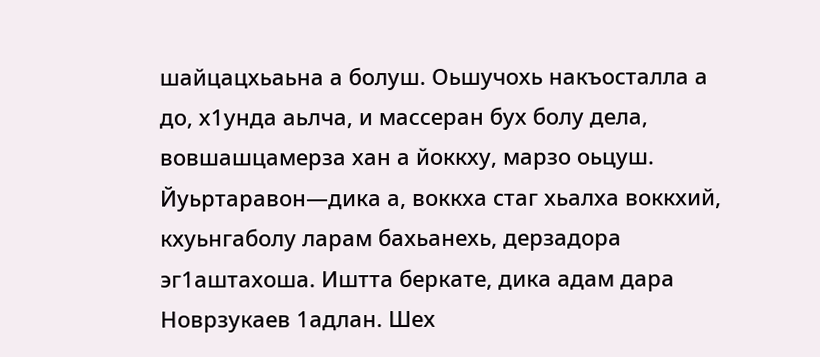шайцацхьаьна а болуш. Оьшучохь накъосталла а до, х1унда аьлча, и массеран бух болу дела, вовшашцамерза хан а йоккху, марзо оьцуш. Йуьртаравон—дика а, воккха стаг хьалха воккхий, кхуьнгаболу ларам бахьанехь, дерзадора эг1аштахоша. Иштта беркате, дика адам дара Новрзукаев 1адлан. Шех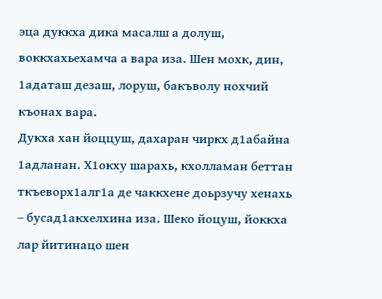эца дуккха дика масалш а долуш, воккхахьехамча а вара иза. Шен мохк, дин, 1адаташ дезаш, лоруш, бакъволу нохчий къонах вара.
Дукха хан йоццуш, дахаран чиркх д1абайна 1адланан. Х1окху шарахь, кхолламан беттан ткъеворх1алг1а де чаккхене доьрзучу хенахь – бусад1акхелхина иза. Шеко йоцуш, йоккха лар йитинацо шен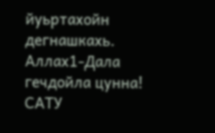йуьртахойн дегнашкахь. Аллах1-Дала гечдойла цунна!
САТУ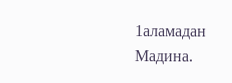1аламадан Мадина.